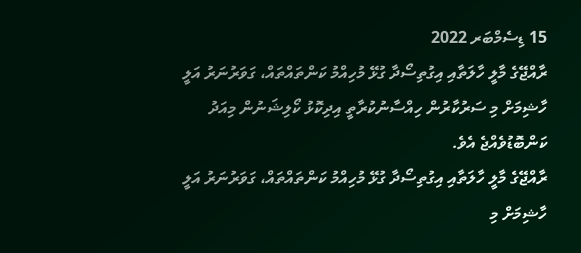15 ޑިސެމްބަރ 2022
ރާއްޖޭގެ މާލީ ހާލަތާއި އިގުތިސޯދާ ގުޅޭ މުހިއްމު ކަންތައްތައް، ގަވަރުނަރު އަލީ ހާޝިމަށް މި ސަރުކާރުން ހިއްސާނުކުރާތީ އިދިކޮޅު ކޯލިޝަނުން މިއަދު ކަންބޮޑުވެއްޖެ އެވެ.
ރާއްޖޭގެ މާލީ ހާލަތާއި އިގުތިސޯދާ ގުޅޭ މުހިއްމު ކަންތައްތައް، ގަވަރުނަރު އަލީ ހާޝިމަށް މި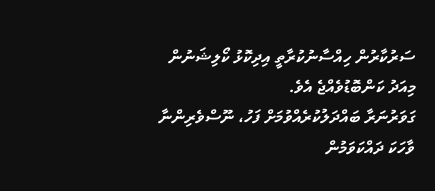ސަރުކާރުން ހިއްސާނުކުރާތީ އިދިކޮޅު ކޯލިޝަނުން މިއަދު ކަންބޮޑުވެއްޖެ އެވެ.
ގަވަރުނަރާ ބައްދަލުކުރެއްވުމަށް ފަހު، ނޫސްވެރިންނާ ވާހަކަ ދައްކަވަމުން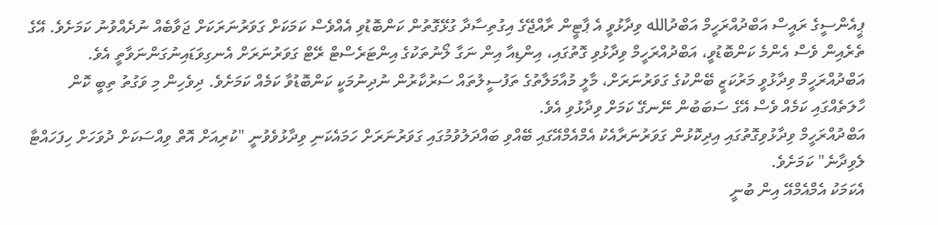ޕީއެންސީގެ ރައީސް އަބްދުއްރަހީމް އަބްދުالله ވިދާޅުވީ އެ ޕާޓީން ރާއްޖޭގެ އިގުތިސާދާ ގުޅޭގޮތުން ކަންބޮޑުވި އެއްވެސް ކަމަކަށް ގަވަރުނަރަކަށް ޖަވާބެއް ނުދެއްވުނު ކަމަށެވެ. އޭގެ ތެރެއިން ވެސް އެންމެ ކަންބޮޑުވީ، އަބްދުއްރަހީމް ވިދާޅުވި ގޮތުގައި، އިންޑިއާ އިން ނަގާ ލޯނުތަކުގެ އިންޓަރެސްޓް ރޭޓް ގަވަރުނަރަށް އެނގިވަޑައިނުގަންނަވާތީ އެވެ.
އަބްދުއްރަހީމް ވިދާޅުވީ މަރުކަޒީ ބޭންކުގެ ގަވަރުނަރަށް، މާލީ މުއާމަލާތުގެ ތަފުސީލުތައް ސަރުކާރުން ނުދިނުމަކީ ކަންބޮޑުވާ ކަމެއް ކަމަށެވެ. ދިވެހިން މި ވަގުތު ތިބީ ކޮން ހާލަތެއްގައި ކަމެއް ވެސް އޭގެ ސަބަބުން ނޭނގޭ ކަމަށް ވިދާޅުވި އެވެ.
އަބްދުއްރަހީމް ވިދާޅުވިގޮތުގައި އިދިކޮޅުން ގަވަރުނަރާއެކު އެމްއެމްއޭގައި ބޭއްވި ބައްދަލުވުމުގައި ގަވަރުނަރަށް ހަމައެކަނި ވިދާޅުވެވުނީ "ކުރިއަށް އޮތް ވިއްސަކަށް ދުވަހަށް ހިފަހައްޓާ ލެވިދާނެ" ކަމަށެވެ.
އެކަމަކު އެމްއެމްއޭ އިން ބުނީ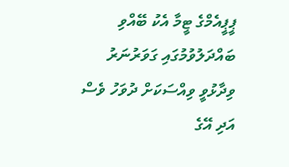ޕީޕީއެމްގެ ޓީމާ އެކު ބޭއްވި ބައްދަލުވުމުގައި ގަވަރުނަރު ވިދާޅުވީ ވިއްސަކަށް ދުވަހު ވެސް އަދި އޭގެ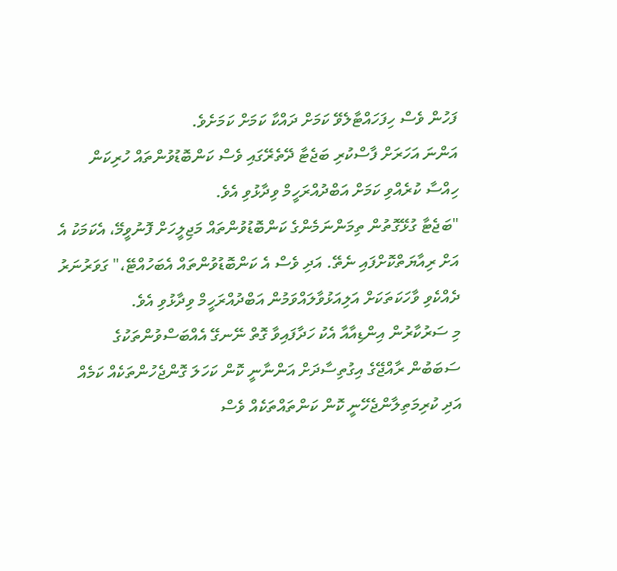ފަހުން ވެސް ހިފަހައްޓާލެވޭ ކަމަށް ދައްކާ ކަމަށް ކަމަށެވެ.
އަންނަ އަހަރަށް ފާސްކުރި ބަޖެޓާ ދޭތެރޭގައި ވެސް ކަންބޮޑުވުންތައް ހުރިކަން ހިއްސާ ކުރެއްވި ކަމަށް އަބްދުއްރަހީމް ވިދާޅުވި އެވެ.
"ބަޖެޓާ ގުޅޭގޮތުން ތިމަންނަމެންގެ ކަންބޮޑުވުންތައް މަޖިލީހަށް ފޮނުވީމޭ، އެކަމަކު އެ އަށް ރިއާޔަތްކޮށްފައި ނެތޭ. އަދި ވެސް އެ ކަންބޮޑުވުންތައް އެބަހުއްޓޭ،" ގަވަރުނަރު ދެއްކެވި ވާހަކަތަކަށް އަލިއަޅުވާލައްވަމުން އަބްދުއްރަހީމް ވިދާޅުވި އެވެ.
މި ސަރުކާރުން އިންޑިއާއާ އެކު ހަދާފައިވާ ގޮތް ނޭނގޭ އެއްބަސްވުންތަކުގެ ސަބަބުން ރާއްޖޭގެ އިގުތިސާދަށް އަންނާނީ ކޮން ކަހަލަ ގޮންޖެހުންތަކެއް ކަމެއް އަދި ކުރިމަތިލާންޖެހޭނީ ކޮން ކަންތައްތަކެއް ވެސް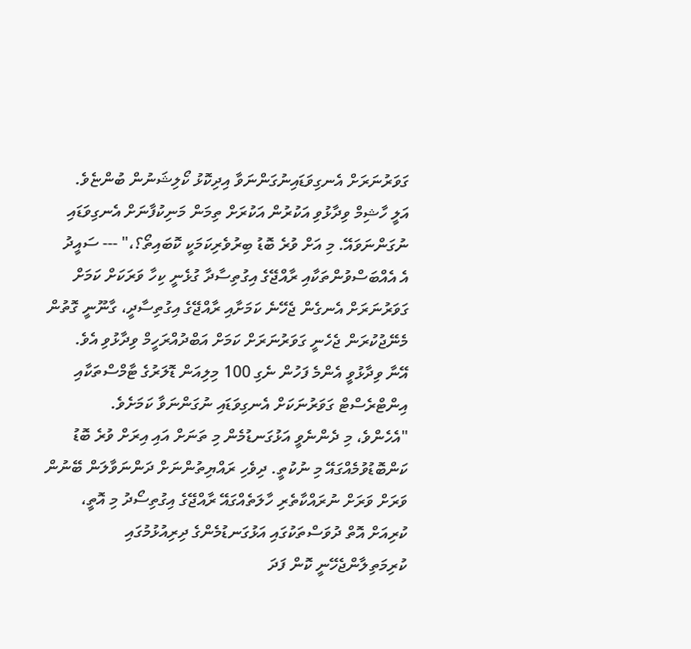ގަވަރުނަރަށް އެނގިވަޑައިނުގަންނަވާ އިދިކޮޅު ކޯލިޝަނުން ބުންޏެވެ.
އަލީ ހާޝިމް ވިދާޅުވި އަކުރުން އަކުރަށް ތިމަން މަނިކުފާނަށް އެނގިވަޑައި ނުގަންނަވައޭ. މި އަށް ވުރެ ބޮޑު ބިރުވެރިކަމަކީ ކޮބައިތޯ؟،" --- ސައީދު
އެ އެއްބަސްވުންތަކާއި ރާއްޖޭގެ އިގުތިސާދާ ގުޅެނީ ކިހާ ވަރަކަށް ކަމަށް ގަވަރުނަރަށް އެނގެން ޖެހޭނެ ކަމަށާއި ރާއްޖޭގެ އިގުތިސާދީ، ގާނޫނީ ގޮތުން މެނޭޖުކުރަން ޖެހެނީ ގަވަރުނަރަށް ކަމަށް އަބްދުއްރަހީމް ވިދާޅުވި އެވެ.
އޭނާ ވިދާޅުވީ އެންމެ ފަހުން ނެގި 100 މިލިއަން ޑޮލަރުގެ ޓާމްސްތަކާއި އިންޓްރެސްޓް ގަވަރުނަކަށް އެނގިވަޑައި ނުގަންނަވާ ކަމަށެވެ.
"އެހެންވެ، މި ދެންނެވީ އަޅުގަނޑުމެން މި ތަނަށް އައި އިރަށް ވުރެ ބޮޑު ކަންބޮޑުވުމެއްގައޭ މި ނުކުތީ. ދިވެހި ރައްޔިތުންނަށް ދަންނަވާލަން ބޭނުން ވަރަށް ވަރަށް ނުރައްކާތެރި ހާލަތެއްގައޭ ރާއްޖޭގެ އިގުތިސޯދު މި އޮތީ، ކުރިއަށް އޮތް ދުވަސްތަކުގައި އަޅުގަނޑުމެންގެ ދިރިއުޅުމުގައި ކުރިމަތިލާންޖެހޭނީ ކޮން ފަދަ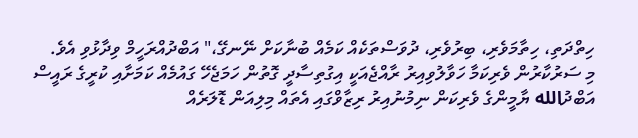ހިތްދަތި، ހިތާމަވެރި، ބިރުވެރި، ދުވަސްތަކެއް ކަމެއް ބުނާކަށް ނޭނގޭ،" އަބްދުއްރަހީމް ވިދާޅުވި އެވެ.
މި ސަރުކާރުން ވެރިކަމާ ހަވާލުވިއިރު ރާއްޖެއަކީ އިގުތިސާދީ ގޮތުން ހަމަޖެހޭ ގައުމެއް ކަމަށާއި ކުރީގެ ރައީސް އަބްދުالله ޔާމީންގެ ވެރިކަން ނިމުނުއިރު ރިޒާވްގައި އެތައް މިލިއަން ޑޮލަރެއް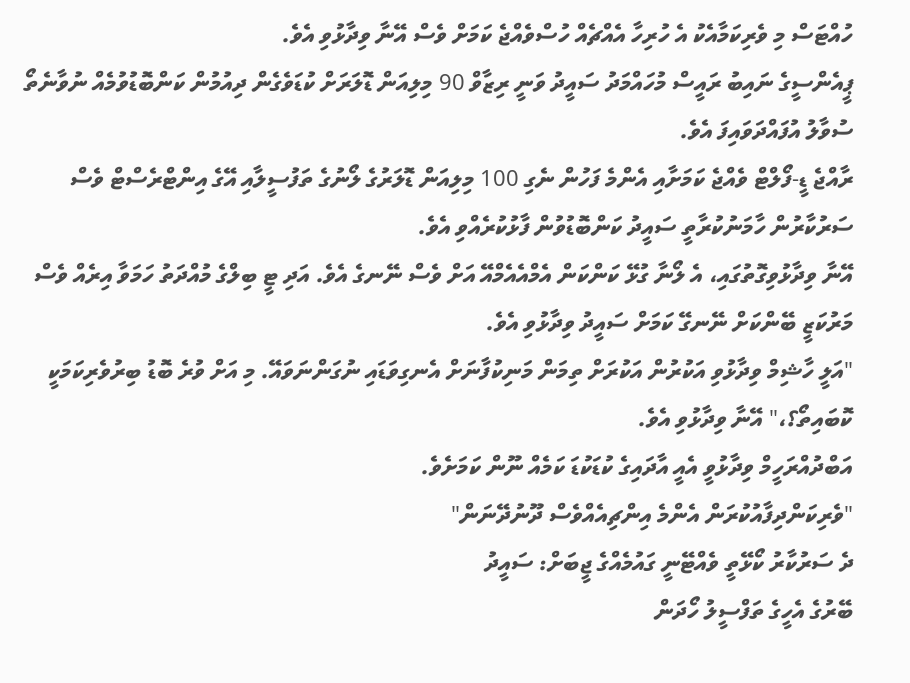ހުއްޓަސް މި ވެރިކަމާއެކު އެ ހުރިހާ އެއްޗެއް ހުސްވެއްޖެ ކަމަށް ވެސް އޭނާ ވިދާޅުވި އެވެ.
ޕީއެންސީގެ ނައިބު ރައީސް މުހައްމަދު ސައީދު ވަނީ ރިޒާވް 90 މިލިއަން ޑޮލަރަށް ކުޑަވެގެން ދިއުމުން ކަންބޮޑުވުމެއް ނުވާނެތޯ ސުވާލު އުފައްދަވައިފަ އެވެ.
ރާއްޖެ ޑީ-ފޯލްޓް ވެއްޖެ ކަމަށާއި އެންމެ ފަހުން ނެގި 100 މިލިއަން ޑޮލަރުގެ ލޯނުގެ ތަފުސީލާއި އޭގެ އިންޓްރެސްޓް ވެސް ސަރުކާރުން ހާމަނުކުރާތީ ސައީދު ކަންބޮޑުވުން ފާޅުކުރެއްވި އެވެ.
އޭނާ ވިދާޅުވިގޮތުގައި، އެ ލޯނާ ގުޅޭ ކަންކަން އެމްއެއެމްއޭ އަށް ވެސް ނޭނގެ އެވެ. އަދި ޓީ ބިލްގެ މުއްދަތު ހަމަވާ އިރެއް ވެސް މަރުކަޒީ ބޭންކަށް ނޭނގޭ ކަމަށް ސައީދު ވިދާޅުވި އެވެ.
"އަލީ ހާޝިމް ވިދާޅުވި އަކުރުން އަކުރަށް ތިމަން މަނިކުފާނަށް އެނގިވަޑައި ނުގަންނަވައޭ. މި އަށް ވުރެ ބޮޑު ބިރުވެރިކަމަކީ ކޮބައިތޯ؟،" އޭނާ ވިދާޅުވި އެވެ.
އަބްދުއްރަހީމް ވިދާޅުވީ އެއީ އާދައިގެ ކުޑަކުޑަ ކަމެއް ނޫން ކަމަށެވެ.
"ވެރިކަންދިފާއުކުރަން އެންމެ އިންޗިއެއްވެސް ދޫނުދޭނަން"
ދެ ސަރުކާރު ކޯޅޭތީ ވެއްޓޭނީ ގައުމެއްގެ ޖީބަށް: ސައީދު
ބޭރުގެ އެހީގެ ތަފްސީލު ހޯދަން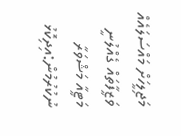މަޖިލީހަށް މައްސަލައެއް
ވަޒީފާތައް ގެއްލުނީ މަޓީއާ މަޝްވަރާ ނުކުރުމުން:އިދިކޮޅު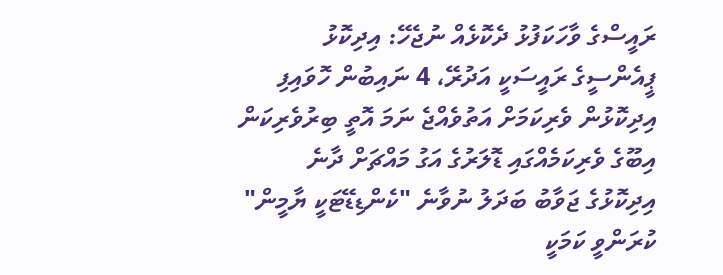ރައީސްގެ ވާހަކަފުޅު ދެކޮޅެއް ނުޖެހޭ: އިދިކޮޅު
ޕީއެންސީގެ ރައީސަކީ އަދުރޭ، 4 ނައިބުން ހޮވައިފި
އިދިކޮޅުން ވެރިކަމަށް އަތުވެއްޖެ ނަމަ އޮތީ ބިރުވެރިކަން
އިބޫގެ ވެރިކަމެއްގައި ޑޮލަރުގެ އަގު މައްޗަށް ދާނެ
އިދިކޮޅުގެ ޖަވާބު ބަދަލު ނުވާނެ "ކެންޑިޑޭޓަކީ ޔާމީން"
ކުރަންވީ ކަމަކީ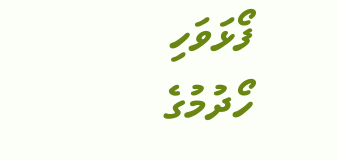ފޯޅަވަހި ހޯދުމުގެ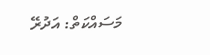މަސައްކަތް: އަދުރޭ